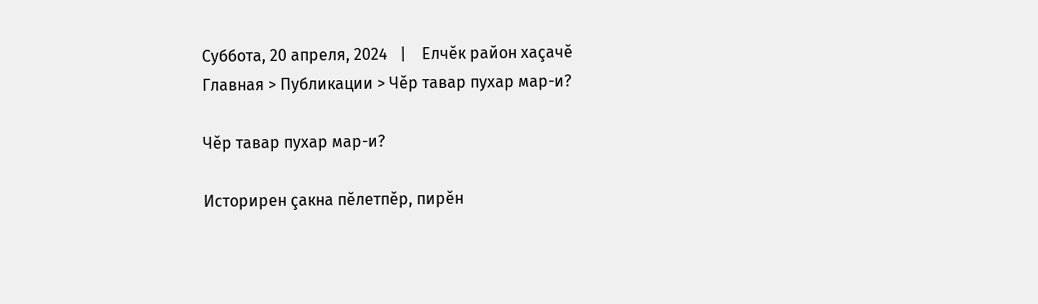Суббота, 20 апреля, 2024   |    Елчĕк район хаçачĕ
Главная > Публикации > Чĕр тавар пухар мар-и?

Чĕр тавар пухар мар-и?

Историрен çакна пĕлетпĕр, пирĕн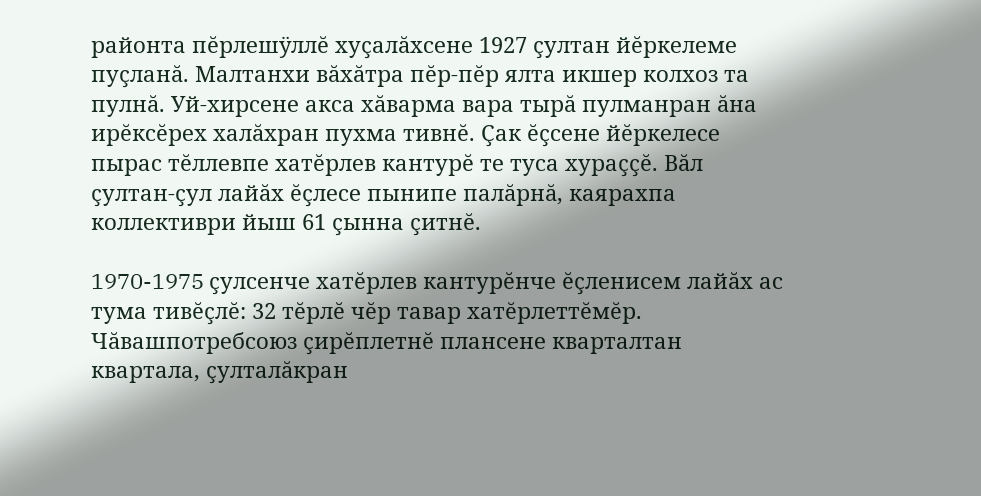районта пĕрлешÿллĕ хуçалăхсене 1927 çултан йĕркелеме пуçланă. Малтанхи вăхăтра пĕр-пĕр ялта икшер колхоз та пулнă. Уй-хирсене акса хăварма вара тырă пулманран ăна ирĕксĕрех халăхран пухма тивнĕ. Çак ĕçсене йĕркелесе пырас тĕллевпе хатĕрлев кантурĕ те туса хураççĕ. Вăл çултан-çул лайăх ĕçлесе пынипе палăрнă, каярахпа коллективри йыш 61 çынна çитнĕ.

1970-1975 çулсенче хатĕрлев кантурĕнче ĕçленисем лайăх ас тума тивĕçлĕ: 32 тĕрлĕ чĕр тавар хатĕрлеттĕмĕр. Чăвашпотребсоюз çирĕплетнĕ плансене кварталтан квартала, çулталăкран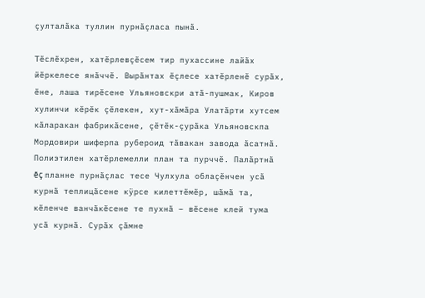çулталăка туллин пурнăçласа пынă.

Тĕслĕхрен, хатĕрлевçĕсем тир пухассине лайăх йĕркелесе янăччĕ. Вырăнтах ĕçлесе хатĕрленĕ сурăх, ĕне, лаша тирĕсене Ульяновскри атă-пушмак, Киров хулинчи кĕрĕк çĕлекен, хут-хăмăра Улатăрти хутсем кăларакан фабрикăсене, çĕтĕк-çурăка Ульяновскпа Мордовири шиферпа рубероид тăвакан завода ăсатнă. Полиэтилен хатĕрлемелли план та пурччĕ. Палăртнă ĕç планне пурнăçлас тесе Чулхула облаçĕнчен усă курнă теплицăсене кÿрсе килеттĕмĕр, шăмă та, кĕленче ванчăкĕсене те пухнă – вĕсене клей тума усă курнă. Сурăх çăмне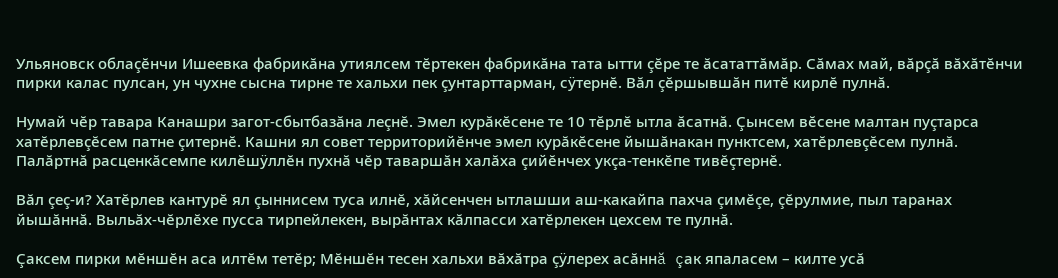Ульяновск облаçĕнчи Ишеевка фабрикăна утиялсем тĕртекен фабрикăна тата ытти çĕре те ăсататтăмăр. Сăмах май, вăрçă вăхăтĕнчи пирки калас пулсан, ун чухне сысна тирне те хальхи пек çунтарттарман, сÿтернĕ. Вăл çĕршывшăн питĕ кирлĕ пулнă.

Нумай чĕр тавара Канашри загот-сбытбазăна леçнĕ. Эмел курăкĕсене те 10 тĕрлĕ ытла ăсатнă. Çынсем вĕсене малтан пуçтарса хатĕрлевçĕсем патне çитернĕ. Кашни ял совет территорийĕнче эмел курăкĕсене йышăнакан пунктсем, хатĕрлевçĕсем пулнă. Палăртнă расценкăсемпе килĕшÿллĕн пухнă чĕр таваршăн халăха çийĕнчех укçа-тенкĕпе тивĕçтернĕ.

Вăл çеç-и? Хатĕрлев кантурĕ ял çыннисем туса илнĕ, хăйсенчен ытлашши аш-какайпа пахча çимĕçе, çĕрулмие, пыл таранах йышăннă. Выльăх-чĕрлĕхе пусса тирпейлекен, вырăнтах кăлпасси хатĕрлекен цехсем те пулнă.

Çаксем пирки мĕншĕн аса илтĕм тетĕр; Мĕншĕн тесен хальхи вăхăтра çÿлерех асăннă çак япаласем – килте усă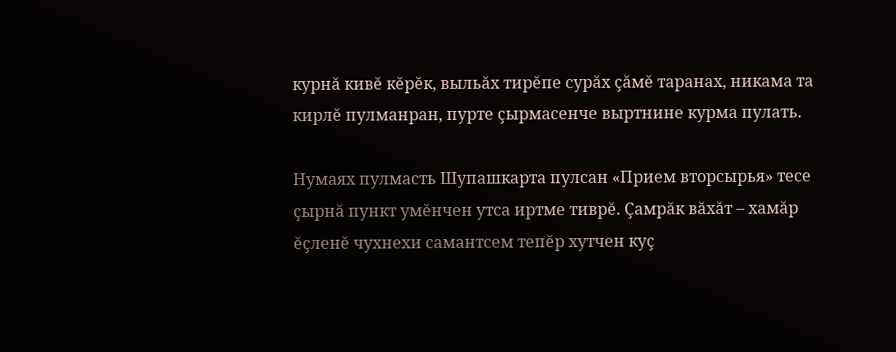курнă кивĕ кĕрĕк, выльăх тирĕпе сурăх çăмĕ таранах, никама та кирлĕ пулманран, пурте çырмасенче выртнине курма пулать.

Нумаях пулмасть Шупашкарта пулсан «Прием вторсырья» тесе çырнă пункт умĕнчен утса иртме тиврĕ. Çамрăк вăхăт – хамăр ĕçленĕ чухнехи самантсем тепĕр хутчен куç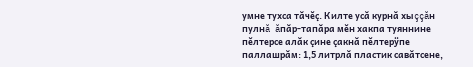умне тухса тăчĕç. Килте усă курнă хыççăн пулнă ăпăр-тапăра мĕн хакпа туяннине пĕлтерсе алăк çине çакнă пĕлтерÿпе паллашрăм: 1,5 литрлă пластик савăтсене,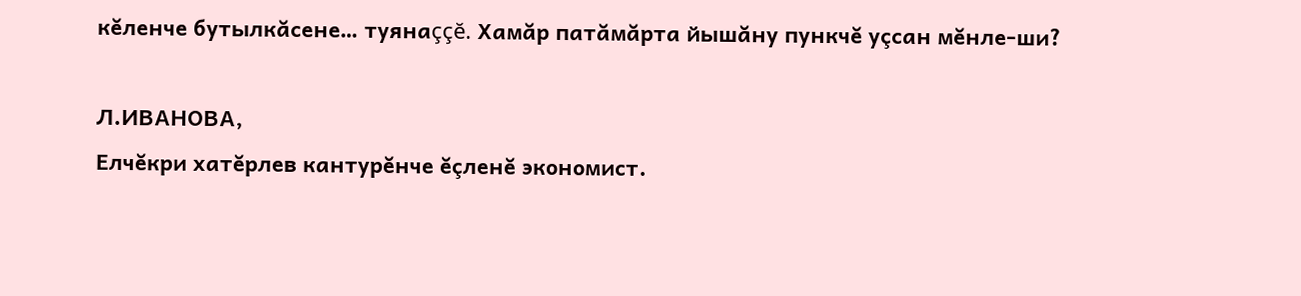кĕленче бутылкăсене… туянаççĕ. Хамăр патăмăрта йышăну пункчĕ уçсан мĕнле-ши?

Л.ИВАНОВА,
Елчĕкри хатĕрлев кантурĕнче ĕçленĕ экономист.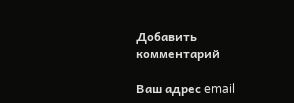Добавить комментарий

Ваш адрес email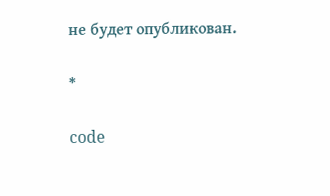не будет опубликован.

*

code